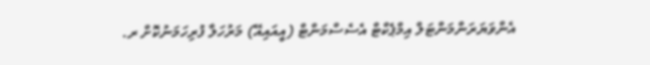އެންވަޔަރަންމަންޓަލް އިމްޕެކްޓް އެސެސްމަންޓް (އީއައިއޭ) މަރުހަލާ ފުރިހަމަނުކޮށް ރ.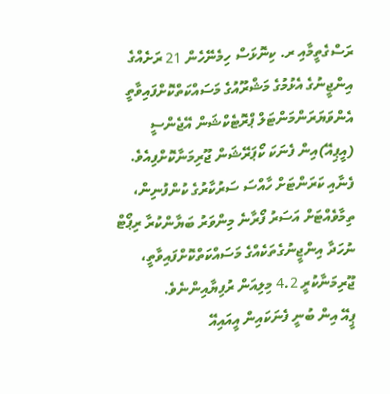ރަސްގެތީމާއި ރ. ކިނޮޅަސް ހިމެނޭހެން 21 ރަށެއްގެ އިންޖީނުގެ އެޅުމުގެ މަޝްރޫއުގެ މަސައްކަތްކޮށްފައިވާތީ އެންވަޔަރަންމަންޓަލް ޕްރޮޓެކްޝަން އޭޖެންސީ (އީޕިއޭ)އިން ފެނަކަ ކޯޕަރޭޝަން ޖޫރިމަނާކޮށްފިއެވެ.
ފެނާއި ކަރަންޓަށް ހާއްސަ ސަރުކާރުގެ ކުންފުނިން، ތިމާވެއްޓަށް އަސަރު ފޯރާނެ މިންވަރު ބަޔާންކުރާ ރިޕޯޓް ނުހަދާ އިންޖީނުގެތަކެއްގެ މަސައްކަތްކޮށްފައިވާތީ،  ޖޫރިމަނާކުރީ 4.2 މިލިއަން ރުފިޔާއިންނެވެ.
ޕީއޭ އިން ބުނީ ފެނަކައިން އީއައިއޭ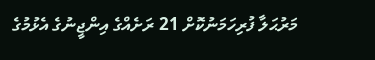މަރުޙަލާ ފުރިހަމަނުކޮށް 21 ރަށެއްގެ އިންޖީނުގެ އެޅުމުގެ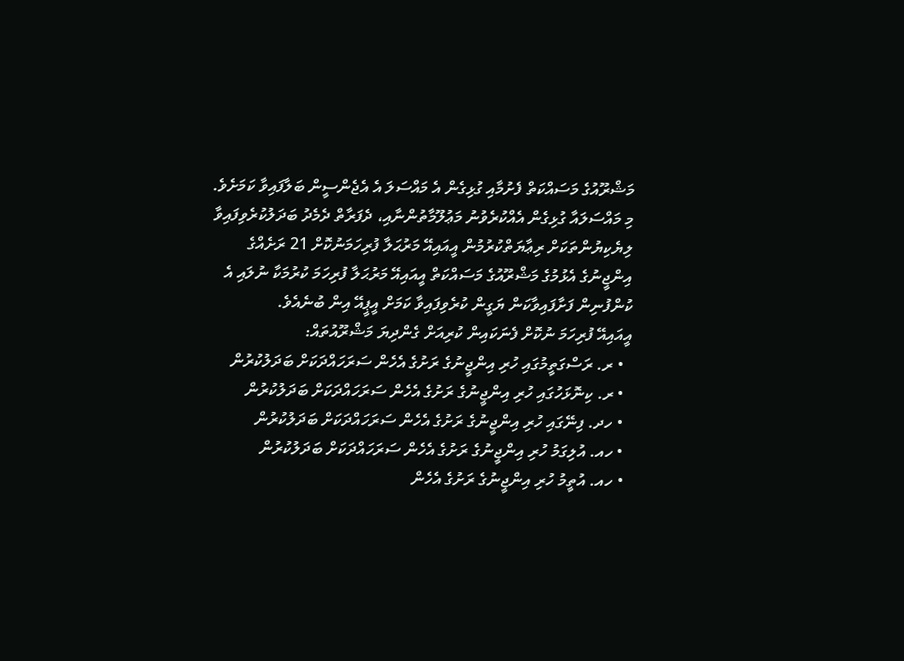މަޝްރޫއުގެ މަސައްކަތް ފެށުމާއި ގުޅިގެން އެ މައްސަލަ އެ އެޖެންސީން ބަލާފައިވާ ކަމަށެވެ.
މި މައްސަލައާ ގުޅިގެން އެއްކުރެވުނު މަޢުލޫމާތުންނާއި، ދެފަރާތް ދެމެދު ބަދަލުކުރެވިފައިވާ ލިޔެކިޔުންތަކަށް ރިޢާޔަތްކުރުމުން އީއައިއޭ މަރުޙަލާ ފުރިހަމަނުކޮށް 21 ރަށެއްގެ އިންޖީނުގެ އެޅުމުގެ މަޝްރޫއުގެ މަސައްކަތް އީއައިއޭ މަރުޙަލާ ފުރިހަމަ ކުރުމަކާ ނުލައި އެ ކުންފުނިން ފަށާފައިވާކަން ޔަގީން ކުރެވިފައިވާ ކަމަށް އީޕީއޭ އިން ބުނެއެވެ.
އީއައިއޭ ފުރިހަމަ ނުކޮށް ފެނަކައިން ކުރިއަށް ގެންދިޔަ މަޝްރޫއުތައް:
  • ރ. ރަސްގަތީމުގައި ހުރި އިންޖީނުގެ ރަށުގެ އެހެން ސަރަހައްދަކަށް ބަދަލުކުރުން
  • ރ. ކިނޮޅަހުގައި ހުރި އިންޖީނުގެ ރަށުގެ އެހެން ސަރަހައްދަކަށް ބަދަލުކުރުން
  • ހދ. ފިނޭގައި ހުރި އިންޖީނުގެ ރަށުގެ އެހެން ސަރަހައްދަކަށް ބަދަލުކުރުން
  • ހއ. އުލިގަމު ހުރި އިންޖީނުގެ ރަށުގެ އެހެން ސަރަހައްދަކަށް ބަދަލުކުރުން
  • ހއ. އުތީމު ހުރި އިންޖީނުގެ ރަށުގެ އެހެން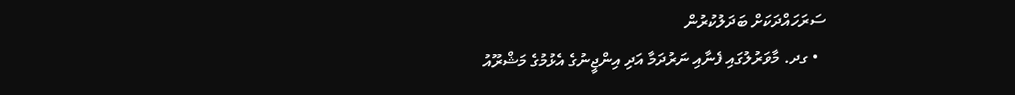ސަރަހައްދަކަށް ބަދަލުކުރުން
  • ގދ. މާވަރުލުގައި ފެނާއި ނަރުދަމާ އަދި އިންޖީނުގެ އެޅުމުގެ މަޝްރޫއު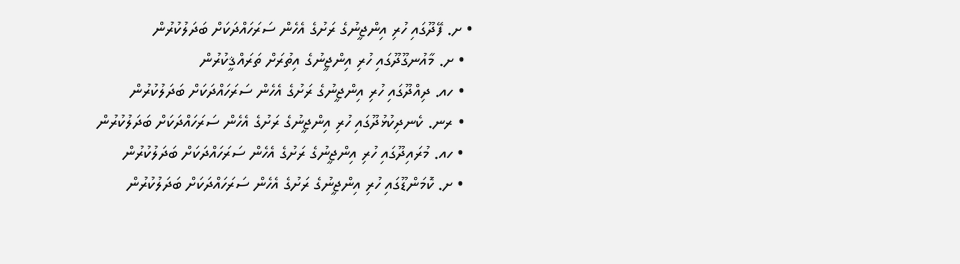• ށ. ފޭދޫގައި ހުރި އިންޖީނުގެ ރަށުގެ އެހެން ސަރަހައްދަކަށް ބަދަލުކުރުން
  • ށ. މާއުނގޫދޫގައި ހުރި އިންޖީނުގެ އިތުރަށް ތަރައްޤީކުރުން
  • ހއ. ދިއްދޫގައި ހުރި އިންޖީނުގެ ރަށުގެ އެހެން ސަރަހައްދަކަށް ބަދަލުކުރުން
  • ރނ. ކެނދިކުޅުދޫގައި ހުރި އިންޖީނުގެ ރަށުގެ އެހެން ސަރަހައްދަކަށް ބަދަލުކުރުން
  • ހއ. މުރައިދޫގައި ހުރި އިންޖީނުގެ ރަށުގެ އެހެން ސަރަހައްދަކަށް ބަދަލުކުރުން
  • ށ. ކޮމަންޑޫގައި ހުރި އިންޖީނުގެ ރަށުގެ އެހެން ސަރަހައްދަކަށް ބަދަލުކުރުން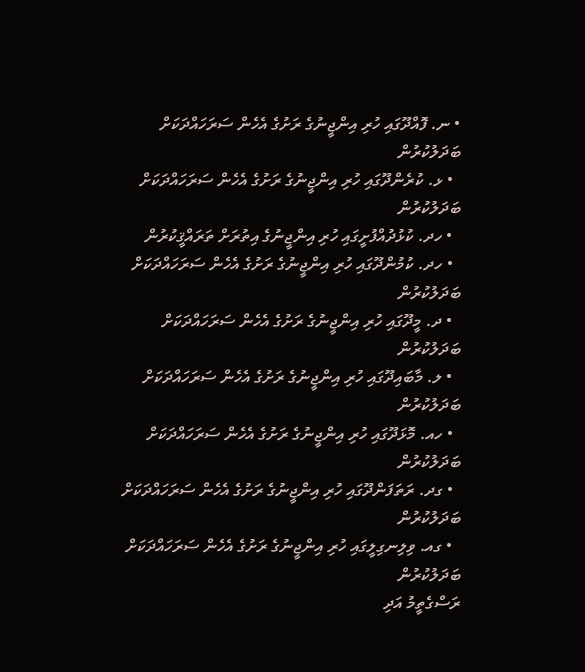• ނ. ފޮއްދޫގައި ހުރި އިންޖީނުގެ ރަށުގެ އެހެން ސަރަހައްދަކަށް ބަދަލުކުރުން
  • ޅ. ކުރެންދޫގައި ހުރި އިންޖީނުގެ ރަށުގެ އެހެން ސަރަހައްދަކަށް ބަދަލުކުރުން
  • ހދ. ކުޅުދުއްފުށީގައި ހުރި އިންޖީނުގެ އިތުރަށް ތަރައްޤީކުރުން
  • ހދ. ކުމުންދޫގައި ހުރި އިންޖީނުގެ ރަށުގެ އެހެން ސަރަހައްދަކަށް ބަދަލުކުރުން
  • ދ. މީދޫގައި ހުރި އިންޖީނުގެ ރަށުގެ އެހެން ސަރަހައްދަކަށް ބަދަލުކުރުން
  • ލ. މާބައިދޫގައި ހުރި އިންޖީނުގެ ރަށުގެ އެހެން ސަރަހައްދަކަށް ބަދަލުކުރުން
  • ހއ. މޮޅަދޫގައި ހުރި އިންޖީނުގެ ރަށުގެ އެހެން ސަރަހައްދަކަށް ބަދަލުކުރުން
  • ގދ. ރަތަފަންދޫގައި ހުރި އިންޖީނުގެ ރަށުގެ އެހެން ސަރަހައްދަކަށް ބަދަލުކުރުން
  • ގއ. ވިލިނގިލީގައި ހުރި އިންޖީނުގެ ރަށުގެ އެހެން ސަރަހައްދަކަށް ބަދަލުކުރުން
ރަސްގެތީމު އަދި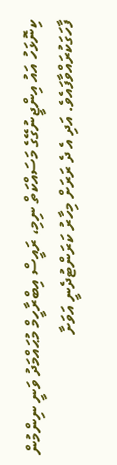ކިނޮޅަހު އައު އިންޖީނުގޭގެ މަސައްކަތް ނިމި، ރައީސް އިބްރާހީމް މުޙައްމަދު ވަނީ ނިންމުން ފާހަގަކުރައްވާފައެވެ. އަދި އެ ދެ ރަރަށް މިހާރު ކަރަންޓުދެނީ އަވަށާ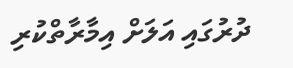ދުރުގައި އަލަށް އިމާރާތްކުރި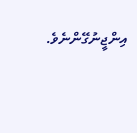އިންޖީނުގޭންނެވެ.